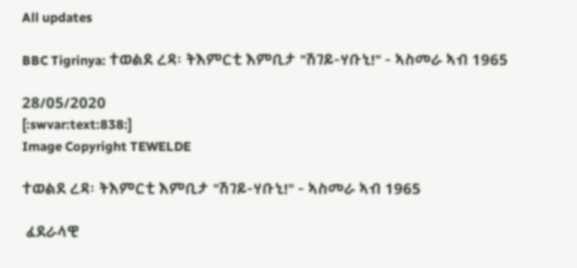All updates

BBC Tigrinya: ተወልደ ረዳ፡ ትእምርቲ እምቢታ "ሽገይ-ሃቡኒ!" - ኣስመራ ኣብ 1965

28/05/2020
[:swvar:text:838:]
Image Copyright TEWELDE

ተወልደ ረዳ፡ ትእምርቲ እምቢታ "ሽገይ-ሃቡኒ!" - ኣስመራ ኣብ 1965

 ፈደራላዊ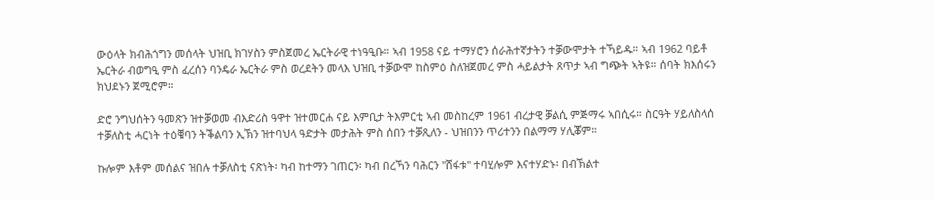ውዕላት ክብሕጎግን መሰላት ህዝቢ ክገሃስን ምስጀመረ ኤርትራዊ ተነዓዒቡ። ኣብ 1958 ናይ ተማሃሮን ሰራሕተኛታትን ተቓውሞታት ተኻይዱ። ኣብ 1962 ባይቶ ኤርትራ ብወግዒ ምስ ፈረሰን ባንዴራ ኤርትራ ምስ ወረደትን መላእ ህዝቢ ተቓውሞ ከስምዕ ስለዝጀመረ ምስ ሓይልታት ጸጥታ ኣብ ግጭት ኣትዩ። ሰባት ክእሰሩን ክህደኑን ጀሚሮም።

ድሮ ንግህሰትን ዓመጽን ዝተቓወመ ብእድሪስ ዓዋተ ዝተመርሐ ናይ እምቢታ ትእምርቲ ኣብ መስከረም 1961 ብረታዊ ቓልሲ ምጅማሩ ኣበሲሩ። ስርዓት ሃይለስላሰ ተቓለስቲ ሓርነት ተዕቑባን ትቕልባን ኢኽን ዝተባህላ ዓድታት መታሕት ምስ ሰበን ተቓጺለን - ህዝበንን ጥሪተንን በልማማ ሃሊቖም።

ኩሎም እቶም መሰልና ዝበሉ ተቓለስቲ ናጽነት፡ ካብ ከተማን ገጠርን፡ ካብ በረኻን ባሕርን "ሸፋቱ" ተባሂሎም እናተሃድኑ፡ በብኽልተ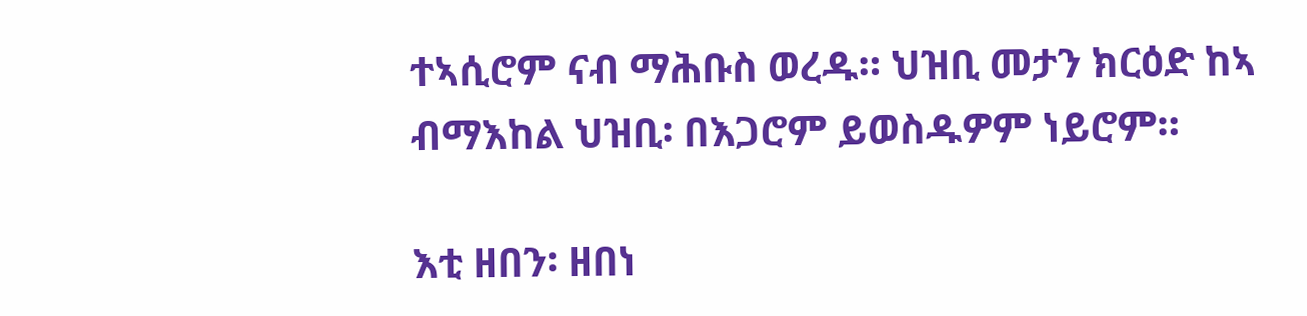ተኣሲሮም ናብ ማሕቡስ ወረዱ። ህዝቢ መታን ክርዕድ ከኣ ብማእከል ህዝቢ፡ በእጋሮም ይወስዱዎም ነይሮም።

እቲ ዘበን፡ ዘበነ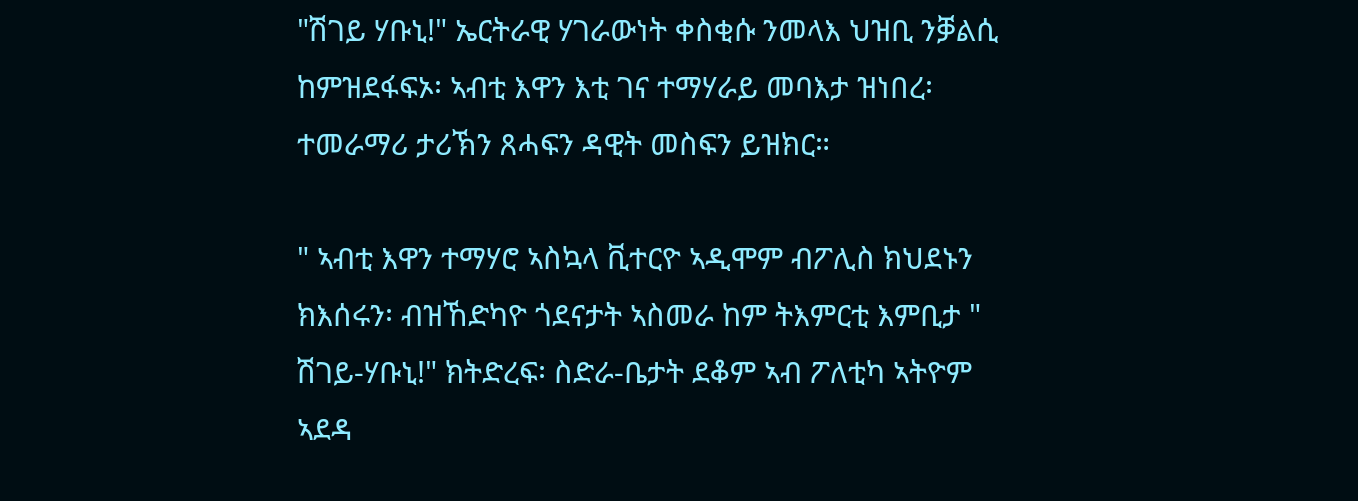"ሽገይ ሃቡኒ!" ኤርትራዊ ሃገራውነት ቀስቂሱ ንመላእ ህዝቢ ንቓልሲ ከምዝደፋፍኦ፡ ኣብቲ እዋን እቲ ገና ተማሃራይ መባእታ ዝነበረ፡ ተመራማሪ ታሪኽን ጸሓፍን ዳዊት መስፍን ይዝክር።

" ኣብቲ እዋን ተማሃሮ ኣስኳላ ቪተርዮ ኣዲሞም ብፖሊስ ክህደኑን ክእሰሩን፡ ብዝኸድካዮ ጎደናታት ኣስመራ ከም ትእምርቲ እምቢታ " ሽገይ-ሃቡኒ!" ክትድረፍ፡ ስድራ-ቤታት ደቆም ኣብ ፖለቲካ ኣትዮም ኣደዳ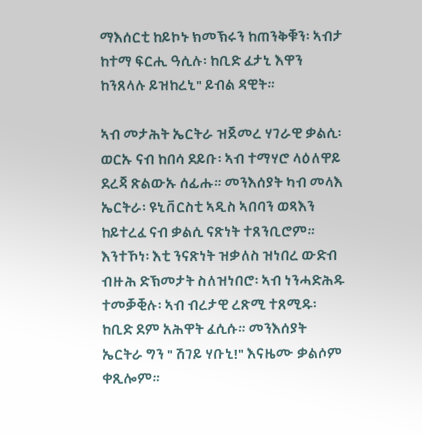ማእሰርቲ ከይኮኑ ክመኽሩን ከጠንቅቑን፡ ኣብታ ከተማ ፍርሒ ዓሲሉ፡ ከቢድ ፈታኒ እዋን ከንጸላሉ ይዝከረኒ" ይብል ዳዊት።

ኣብ መታሕት ኤርትራ ዝጀመረ ሃገራዊ ቃልሲ፡ ወርኡ ናብ ከበሳ ደይቡ፡ ኣብ ተማሃሮ ላዕለዋይ ደረጃ ጽልውኡ ሰፊሑ። መንእሰያት ካብ መላእ ኤርትራ፡ ዩኒቨርስቲ ኣዲስ ኣበባን ወጻእን ከይተረፈ ናብ ቃልሲ ናጽነት ተጸንቢሮም። እንተኾነ፡ እቲ ንናጽነት ዝቃለስ ዝነበረ ውድብ ብዙሕ ድኽመታት ስለዝነበሮ፡ ኣብ ነንሓድሕዱ ተመቓቒሉ፡ ኣብ ብረታዊ ረጽሚ ተጸሚዱ፡ ከቢድ ደም አሕዋት ፈሲሱ። መንእሰያት ኤርትራ ግን " ሽገይ ሃቡኒ!" እናዜሙ ቃልሶም ቀጺሎም።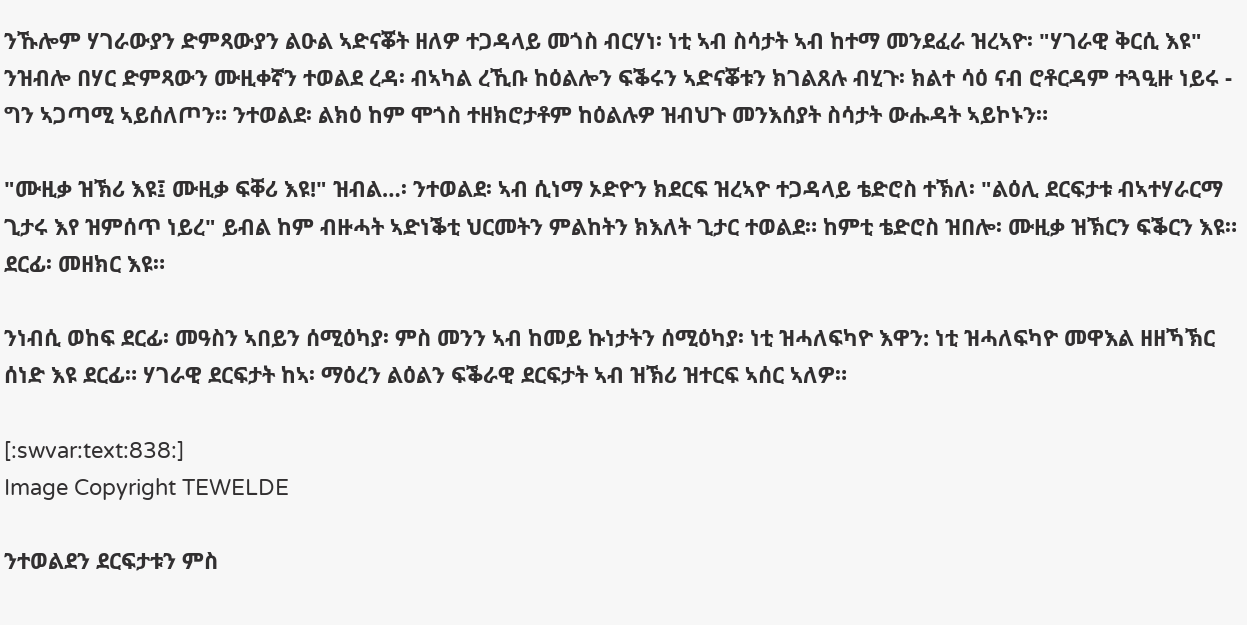ንኹሎም ሃገራውያን ድምጻውያን ልዑል ኣድናቖት ዘለዎ ተጋዳላይ መጎስ ብርሃነ፡ ነቲ ኣብ ስሳታት ኣብ ከተማ መንደፈራ ዝረኣዮ፡ "ሃገራዊ ቅርሲ እዩ" ንዝብሎ በሃር ድምጻውን ሙዚቀኛን ተወልደ ረዳ፡ ብኣካል ረኺቡ ከዕልሎን ፍቕሩን ኣድናቖቱን ክገልጸሉ ብሂጉ፡ ክልተ ሳዕ ናብ ሮቶርዳም ተጓዒዙ ነይሩ - ግን ኣጋጣሚ ኣይሰለጦን። ንተወልደ፡ ልክዕ ከም ሞጎስ ተዘክሮታቶም ከዕልሉዎ ዝብህጉ መንእሰያት ስሳታት ውሑዳት ኣይኮኑን።

"ሙዚቃ ዝኽሪ እዩ፤ ሙዚቃ ፍቐሪ እዩ!" ዝብል…፡ ንተወልደ፡ ኣብ ሲነማ ኦድዮን ክደርፍ ዝረኣዮ ተጋዳላይ ቴድሮስ ተኽለ፡ "ልዕሊ ደርፍታቱ ብኣተሃራርማ ጊታሩ እየ ዝምሰጥ ነይረ" ይብል ከም ብዙሓት ኣድነቕቲ ህርመትን ምልከትን ክእለት ጊታር ተወልደ። ከምቲ ቴድሮስ ዝበሎ፡ ሙዚቃ ዝኽርን ፍቕርን እዩ። ደርፊ፡ መዘክር እዩ።

ንነብሲ ወከፍ ደርፊ፡ መዓስን ኣበይን ሰሚዕካያ፡ ምስ መንን ኣብ ከመይ ኩነታትን ሰሚዕካያ፡ ነቲ ዝሓለፍካዮ እዋን: ነቲ ዝሓለፍካዮ መዋእል ዘዘኻኽር ሰነድ እዩ ደርፊ። ሃገራዊ ደርፍታት ከኣ፡ ማዕረን ልዕልን ፍቕራዊ ደርፍታት ኣብ ዝኽሪ ዝተርፍ ኣሰር ኣለዎ።

[:swvar:text:838:]
Image Copyright TEWELDE

ንተወልደን ደርፍታቱን ምስ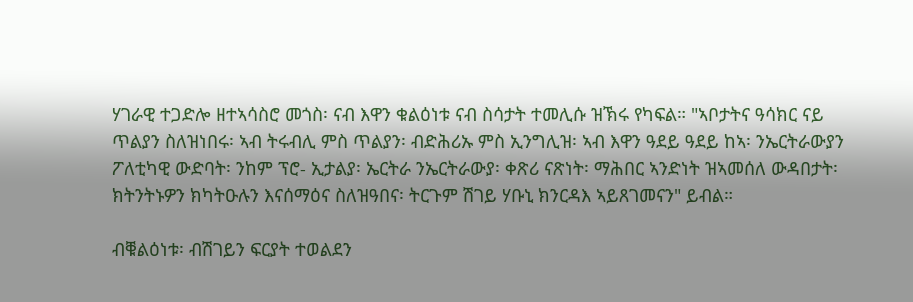ሃገራዊ ተጋድሎ ዘተኣሳስሮ መጎስ፡ ናብ እዋን ቁልዕነቱ ናብ ስሳታት ተመሊሱ ዝኽሩ የካፍል። "ኣቦታትና ዓሳክር ናይ ጥልያን ስለዝነበሩ፡ ኣብ ትሩብሊ ምስ ጥልያን፡ ብድሕሪኡ ምስ ኢንግሊዝ፡ ኣብ እዋን ዓደይ ዓደይ ከኣ፡ ንኤርትራውያን ፖለቲካዊ ውድባት፡ ንከም ፕሮ- ኢታልያ፡ ኤርትራ ንኤርትራውያ፡ ቀጽሪ ናጽነት፡ ማሕበር ኣንድነት ዝኣመሰለ ውዳበታት፡ ክትንትኑዎን ክካትዑሉን እናሰማዕና ስለዝዓበና፡ ትርጉም ሽገይ ሃቡኒ ክንርዳእ ኣይጸገመናን" ይብል።

ብቑልዕነቱ፡ ብሽገይን ፍርያት ተወልደን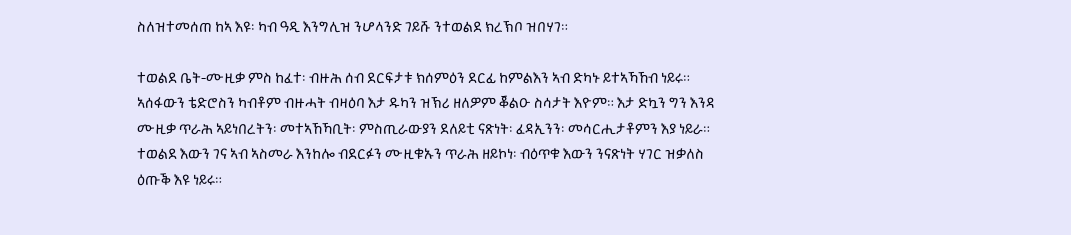ስለዝተመሰጠ ከኣ እዩ፡ ካብ ዓዲ እንግሊዝ ንሆላንድ ገይሹ ንተወልደ ክረኽቦ ዝበሃገ።

ተወልደ ቤት-ሙዚቃ ምስ ከፈተ፡ ብዙሕ ሰብ ደርፍታቱ ክሰምዕን ደርፊ ከምልእን ኣብ ድካኑ ይተኣኻኸብ ነይሩ። ኣሰፋውን ቴድሮስን ካብቶም ብዙሓት ብዛዕባ እታ ዱካን ዝኽሪ ዘለዎም ቖልዑ ስሳታት እዮም። እታ ድኳን ግን እንዳ ሙዚቃ ጥራሕ ኣይነበረትን፡ መተኣኸኻቢት፡ ምስጢራውያን ደለይቲ ናጽነት፡ ፈዳኢንን፡ መሳርሒታቶምን እያ ነይራ። ተወልደ እውን ገና ኣብ ኣስመራ እንከሎ ብደርፉን ሙዚቁኡን ጥራሕ ዘይኮነ፡ ብዕጥቁ እውን ንናጽነት ሃገር ዝቃለስ ዕጡቕ እዩ ነይሩ።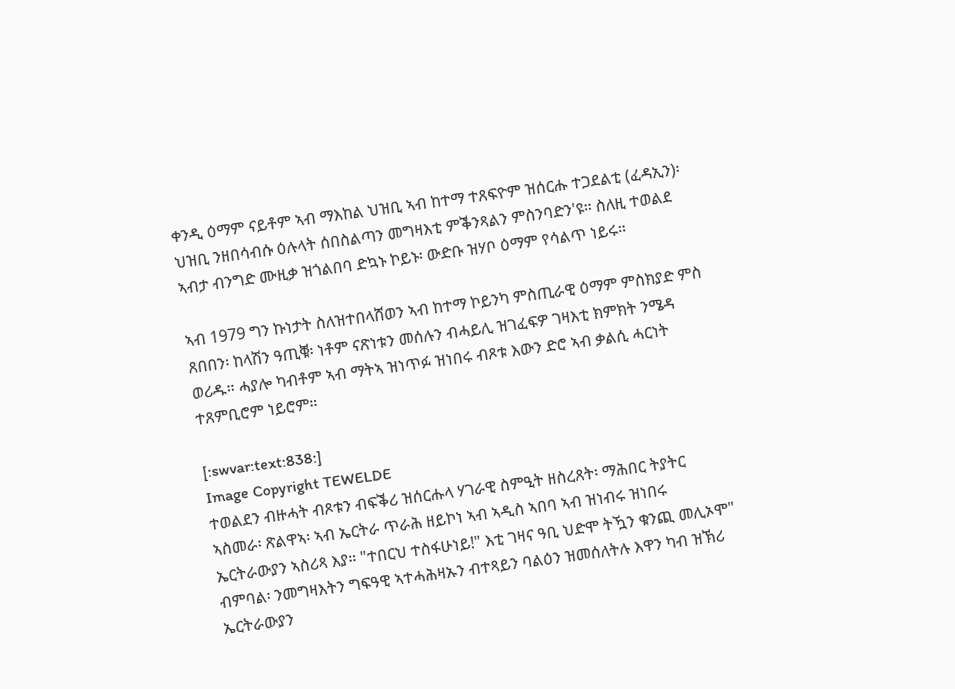ቀንዲ ዕማም ናይቶም ኣብ ማእከል ህዝቢ ኣብ ከተማ ተጸፍዮም ዝሰርሑ ተጋደልቲ (ፈዳኢን)፡ ህዝቢ ንዘበሳብሱ ዕሉላት ሰበስልጣን መግዛእቲ ምቕንጻልን ምስንባድን'ዩ። ስለዚ ተወልደ ኣብታ ብንግድ ሙዚቃ ዝጎልበባ ድኳኑ ኮይኑ፡ ውድቡ ዝሃቦ ዕማም የሳልጥ ነይሩ።

ኣብ 1979 ግን ኩነታት ስለዝተበላሸወን ኣብ ከተማ ኮይንካ ምስጢራዊ ዕማም ምስክያድ ምስ ጸበበን፡ ከላሽን ዓጢቑ፡ ነቶም ናጽነቱን መሰሉን ብሓይሊ ዝገፈፍዎ ገዛእቲ ክምክት ንሜዳ ወሪዱ። ሓያሎ ካብቶም ኣብ ማትኣ ዝነጥፉ ዝነበሩ ብጾቱ እውን ድሮ ኣብ ቃልሲ ሓርነት ተጸምቢሮም ነይሮም።

[:swvar:text:838:]
Image Copyright TEWELDE
ተወልደን ብዙሓት ብጾቱን ብፍቕሪ ዝሰርሑላ ሃገራዊ ስምዒት ዘስረጸት፡ ማሕበር ትያትር ኣስመራ፡ ጽልዋኣ፡ ኣብ ኤርትራ ጥራሕ ዘይኮነ ኣብ ኣዲስ ኣበባ ኣብ ዝነብሩ ዝነበሩ ኤርትራውያን ኣስሪጻ እያ። "ተበርህ ተስፋሁነይ!" እቲ ገዛና ዓቢ ህድሞ ትዃን ቁንጪ መሊኦሞ" ብምባል፡ ንመግዛእትን ግፍዓዊ ኣተሓሕዛኡን ብተጻይን ባልዕን ዝመሰለትሉ እዋን ካብ ዝኽሪ ኤርትራውያን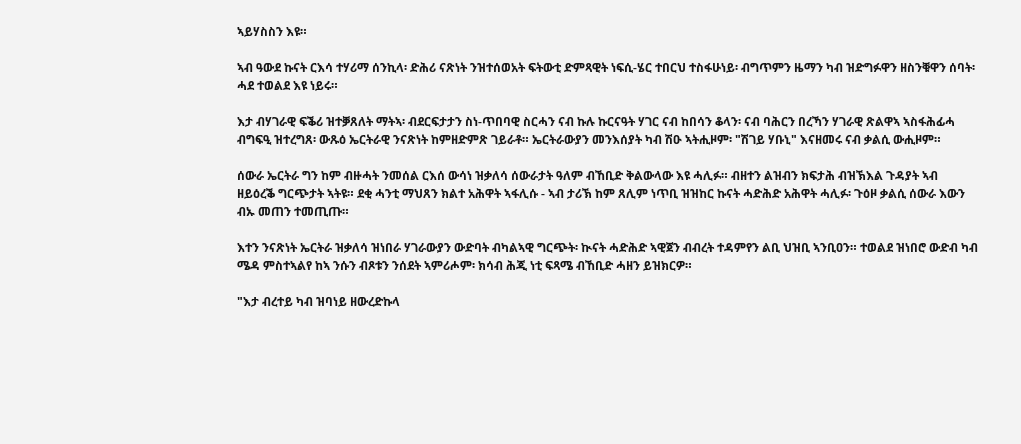ኣይሃስስን እዩ።

ኣብ ዓውደ ኩናት ርእሳ ተሃሪማ ሰንኪላ፡ ድሕሪ ናጽነት ንዝተሰወአት ፍትውቲ ድምጻዊት ነፍሲ-ሄር ተበርህ ተስፋሁነይ፡ ብግጥምን ዜማን ካብ ዝድግፉዋን ዘስንቑዋን ሰባት፡ ሓደ ተወልደ እዩ ነይሩ።

እታ ብሃገራዊ ፍቕሪ ዝተቓጸለት ማትኣ፡ ብደርፍታታን ስነ-ጥበባዊ ስርሓን ናብ ኩሉ ኩርናዓት ሃገር ናብ ከበሳን ቆላን፡ ናብ ባሕርን በረኻን ሃገራዊ ጽልዋኣ ኣስፋሕፊሓ ብግፍዒ ዝተረግጸ፡ ውጹዕ ኤርትራዊ ንናጽነት ከምዘድምጽ ገይራቶ። ኤርትራውያን መንእሰያት ካብ ሽዑ ኣትሒዞም፡ "ሽገይ ሃቡኒ" እናዘመሩ ናብ ቃልሲ ውሒዞም።

ሰውራ ኤርትራ ግን ከም ብዙሓት ንመሰል ርእሰ ውሳነ ዝቃለሳ ሰውራታት ዓለም ብኸቢድ ቅልውላው እዩ ሓሊፉ። ብዘተን ልዝብን ክፍታሕ ብዝኽእል ጉዳያት ኣብ ዘይዕረቕ ግርጭታት ኣትዩ። ደቂ ሓንቲ ማህጸን ክልተ አሕዋት ኣፋሊሱ - ኣብ ታሪኽ ከም ጸሊም ነጥቢ ዝዝከር ኩናት ሓድሕድ አሕዋት ሓሊፉ፡ ጉዕዞ ቃልሲ ሰውራ እውን ብኡ መጠን ተመጢጡ።

እተን ንናጽነት ኤርትራ ዝቃለሳ ዝነበራ ሃገራውያን ውድባት ብካልኣዊ ግርጭት፡ ኲናት ሓድሕድ ኣዊጀን ብብረት ተዳምየን ልቢ ህዝቢ ኣንቢዐን። ተወልደ ዝነበሮ ውድብ ካብ ሜዳ ምስተኣልየ ከኣ ንሱን ብጾቱን ንሰደት ኣምሪሖም፡ ክሳብ ሕጂ ነቲ ፍጻሜ ብኸቢድ ሓዘን ይዝክርዎ።

"እታ ብረተይ ካብ ዝባነይ ዘውረድኩላ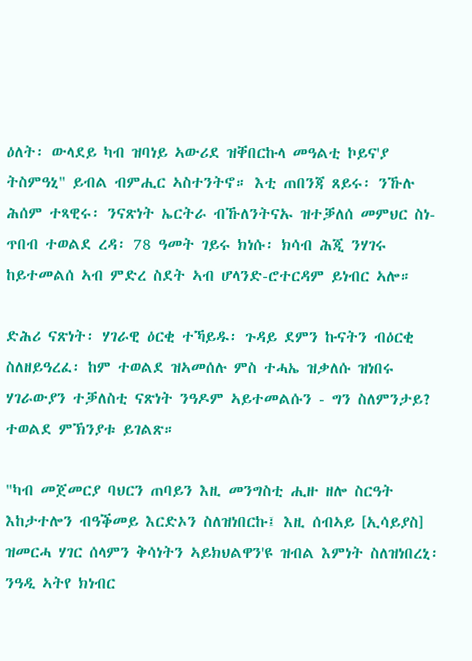ዕለት፡ ውላደይ ካብ ዝባነይ ኣውሪደ ዝቐበርኩላ መዓልቲ ኮይና'ያ ትስምዓኒ" ይብል ብምሒር ኣስተንትኖ። እቲ ጠበንጃ ጸይሩ፡ ንኹሉ ሕሰም ተጻዊሩ፡ ንናጽነት ኤርትራ ብኹለንትናኡ ዝተቓለሰ መምህር ስነ-ጥበብ ተወልደ ረዳ፡ 78 ዓመት ገይሩ ክነሱ፡ ክሳብ ሕጂ ንሃገሩ ከይተመልሰ ኣብ ምድረ ስደት ኣብ ሆላንድ-ሮተርዳም ይነብር ኣሎ።

ድሕሪ ናጽነት፡ ሃገራዊ ዕርቂ ተኻይዱ፡ ጉዳይ ደምን ኩናትን ብዕርቂ ስለዘይዓረፈ፡ ከም ተወልደ ዝኣመሰሉ ምስ ተሓኤ ዝቃለሱ ዝነበሩ ሃገራውያን ተቓለስቲ ናጽነት ንዓዶም ኣይተመልሱን - ግን ስለምንታይ? ተወልደ ምኽንያቱ ይገልጽ።

"ካብ መጀመርያ ባህርን ጠባይን እዚ መንግስቲ ሒዙ ዘሎ ስርዓት እከታተሎን ብዓቕመይ እርድኦን ስለዝነበርኩ፤ እዚ ሰብኣይ [ኢሳይያስ] ዝመርሓ ሃገር ሰላምን ቅሳነትን ኣይክህልዋን'ዩ ዝብል እምነት ስለዝነበረኒ፡ ንዓዲ ኣትየ ክነብር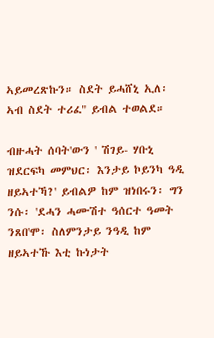ኣይመረጽኩን። ስደት ይሓሸኒ ኢለ፡ ኣብ ስደት ተሪፈ" ይብል ተወልደ።

ብዙሓት ሰባት'ውን ' ሽገይ- ሃቡኒ ዝደርፍካ መምህር፡ እንታይ ኮይንካ ዓዲ ዘይኣተኻ?' ይብልዎ ከም ዝነበሩን፡ ግን ንሱ፡ 'ደሓን ሓሙሽተ ዓሰርተ ዓመት ንጸበ'ሞ፡ ስለምንታይ ንዓዲ ከም ዘይኣተኹ እቲ ኩነታት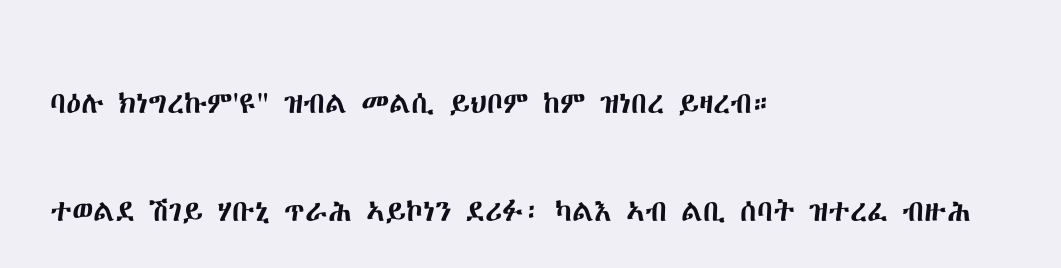ባዕሉ ክነግረኩም'ዩ" ዝብል መልሲ ይህቦም ከም ዝነበረ ይዛረብ።

ተወልደ ሽገይ ሃቡኒ ጥራሕ ኣይኮነን ደሪፉ፡ ካልእ ኣብ ልቢ ሰባት ዝተረፈ ብዙሕ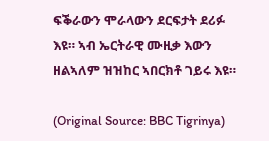ፍቕራውን ሞራላውን ደርፍታት ደሪፉ እዩ። ኣብ ኤርትራዊ ሙዚቃ እውን ዘልኣለም ዝዝከር ኣበርክቶ ገይሩ እዩ።

(Original Source: BBC Tigrinya)